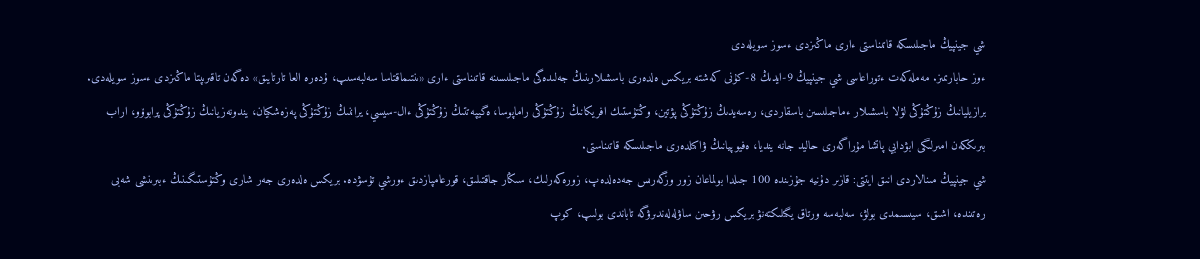شي جينپيڭ ماجىلىسكە قاتىناستى ءارى ماڭىزدى ءسوز سويلەدى
ءوز حابارىمىز. مەملەكەت ءتوراعاسى شي جينپيڭ 9-ايدىڭ 8-كۇنى كەشتە بريكس ەلدەرى باسشىلارىنىڭ جەلىدەگى ماجىلىسىنە قاتىناستى ءارى «ىنتىماقتاسا سەلبەسىپ، ۇدەرە العا تارتايىق» دەگەن تاقىرىپتا ماڭىزدى ءسوز سويلەدى.
برازيليانىڭ زۇڭتۇڭى لۋلا باسشىلار ءماجىلىسىن باسقاردى، رەسەيدىڭ زۇڭتۇڭى پۋتين، وڭتۇستىك افريكانىڭ زۇڭتۇڭى راماپوسا، ەگيپەتتىڭ زۇڭتۇڭى ءال-سيسي، يراننىڭ زۇڭتۇڭى پەزەشكيان، يندونەزيانىڭ زۇڭتۇڭى پرابوۆو، اراب بىرىككەن امىرلىگى ابۋدابي پاتشا مۇراگەرى حاليد جانە ينديا، ەفيوپيانىڭ ۋاكىلدەرى ماجىلىسكە قاتىناستى.
شي جينپيڭ مىنالاردى انىق ايتتى: قازىر دۇنيە جۇزىندە 100 جىلدا بولماعان زور وزگەرىس جەدەلدەپ، زورەكەرلىك، سىڭار جاقتىلىق، قورعامپازدىق ءورشي تۇسۋدە. بريكس ەلدەرى جەر شارى وڭتۇستىگىنىڭ ءبىرىنشى شەبى رەتىندە، اشىق، سيىسىمدى بولۋ، سەلبەسە ورتاق يگىلىكتەنۋ بريكس رۋحىن ساۋلەلەندىرۋگە تاباندى بولىپ، كوپ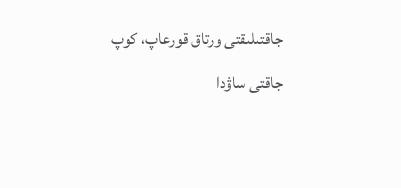جاقتىلىقتى ورتاق قورعاپ، كوپ جاقتى ساۋدا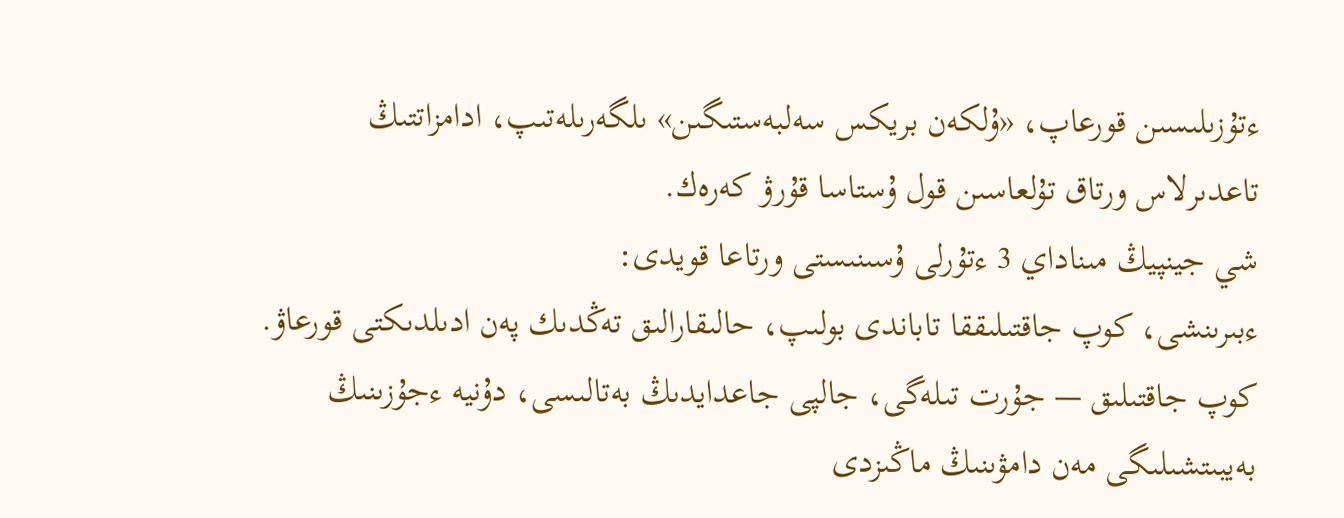ءتۇزىلىسىن قورعاپ، «ۇلكەن بريكس سەلبەستىگىن» ىلگەرىلەتىپ، ادامزاتتىڭ تاعدىرلاس ورتاق تۇلعاسىن قول ۇستاسا قۇرۋ كەرەك.
شي جينپيڭ مىناداي 3 ءتۇرلى ۇسىنىستى ورتاعا قويدى:
ءبىرىنشى، كوپ جاقتىلىققا تاباندى بولىپ، حالىقارالىق تەڭدىك پەن ادىلدىكتى قورعاۋ. كوپ جاقتىلىق — جۇرت تىلەگى، جالپى جاعدايدىڭ بەتالىسى، دۇنيە ءجۇزىنىڭ بەيبىتشىلىگى مەن دامۋىنىڭ ماڭىزدى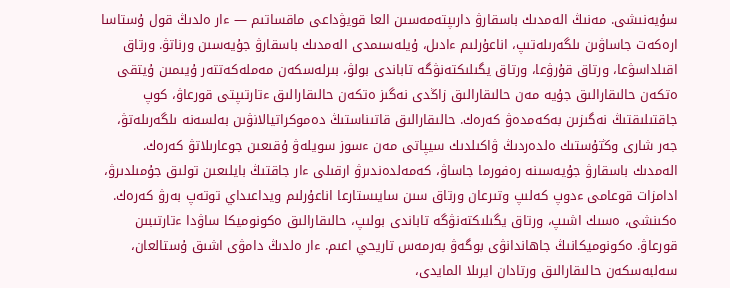سۇيەنىشى. مەنىڭ الەمدىك باسقارۋ دارىپتەمەسىن العا قويۋداعى ماقساتىم — ءار ەلدىڭ قول ۇستاسا ارەكەت جاساۋىن ىلگەرىلەتىپ، اناعۇرلىم ءادىل، ۇيلەسىمدى الەمدىك باسقارۋ جۇيەسىن ورناتۋ. ورتاق اقىلداسۋعا، ورتاق قۇرۋعا، ورتاق يگىلىكتەنۋگە تاباندى بولۋ، بىرلەسكەن مەملەكەتتەر ۇيىمىن ۇيتقى ەتكەن حالىقارالىق جۇيە مەن حالىقارالىق زاڭدى نەگىز ەتكەن حالىقارالىق ءتارتىپتى قورعاۋ، كوپ جاقتىلىقتىڭ نەگىزىن بەكەمدەۋ كەرەك. حالىقارالىق قاتىناستىڭ دەموكراتيالانۋىن بەلسەنە ىلگەرىلەتۋ، جەر شارى وڭتۇستىك ەلدەردىڭ ۋاكىلدىك سيپاتى مەن ءسوز سويلەۋ ۇقىعىن جوعارىلاتۋ كەرەك. الەمدىك باسقارۋ جۇيەسىنە رەفورما جاساۋ، كەمەلدەندىرۋ ارقىلى ءار جاقتىڭ بايلىعىن تولىق جۇمىلدىرۋ، ادامزات قوعامى ءدوپ كەلىپ وتىرعان ورتاق سىن سايىستارعا اناعۇرلىم ويداعىداي توتەپ بەرۋ كەرەك.
ەكىنشى، ەسىك اشىپ، ورتاق يگىلىكتەنۋگە تاباندى بولىپ، حالىقارالىق ەكونوميكا ساۋدا ءتارتىبىن قورعاۋ. ەكونوميكانىڭ جاھاندانۋى بوگەۋ بەرمەس تاريحي اعىم. ءار ەلدىڭ دامۋى اشىق ۇستالعان، سەلبەسكەن حالىقارالىق ورتادان ايرىلا المايدى،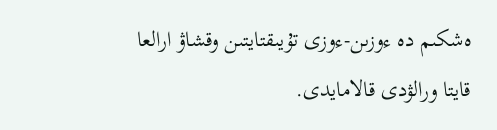ەشكىم دە ءوزىن-ءوزى تۇيىقتايتىن وقشاۋ ارالعا قايتا ورالۋدى قالامايدى.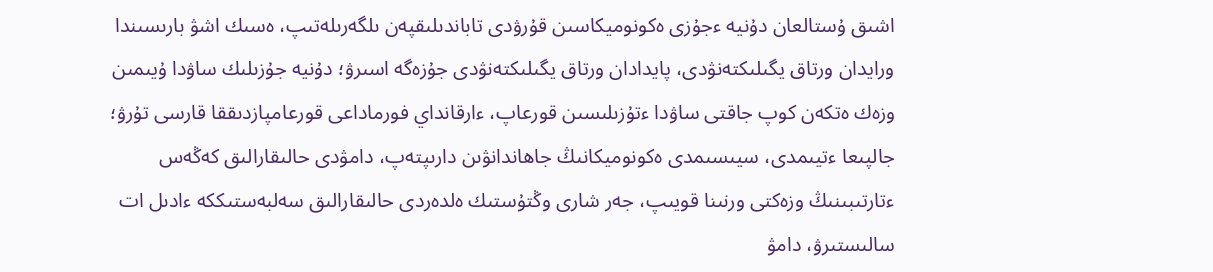اشىق ۇستالعان دۇنيە ءجۇزى ەكونوميكاسىن قۇرۋدى تاباندىلىقپەن ىلگەرىلەتىپ، ەسىك اشۋ بارىسىندا ورايدان ورتاق يگىلىكتەنۋدى، پايدادان ورتاق يگىلىكتەنۋدى جۇزەگە اسىرۋ؛ دۇنيە جۇزىلىك ساۋدا ۇيىمىن وزەك ەتكەن كوپ جاقتى ساۋدا ءتۇزىلىسىن قورعاپ، ءارقانداي فورماداعى قورعامپازدىققا قارسى تۇرۋ؛ جالپىعا ءتيىمدى، سيىسىمدى ەكونوميكانىڭ جاھاندانۋىن دارىپتەپ، دامۋدى حالىقارالىق كەڭەس ءتارتىبىنىڭ وزەكتى ورنىنا قويىپ، جەر شارى وڭتۇستىك ەلدەردى حالىقارالىق سەلبەستىككە ءادىل ات سالىستىرۋ، دامۋ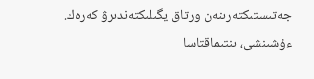جەتىستىكتەرىنەن ورتاق يگىلىكتەندىرۋ كەرەك.
ءۇشىنشى، ىنتىماقتاسا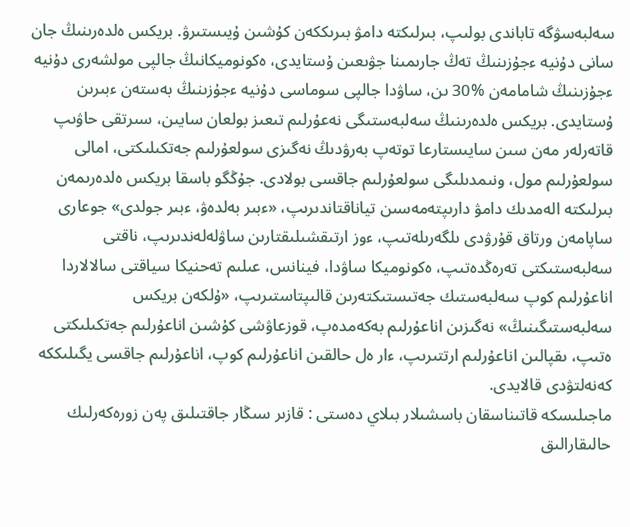سەلبەسۋگە تاباندى بولىپ، بىرلىكتە دامۋ بىرىككەن كۇشىن ۇيىستىرۋ. بريكس ەلدەرىنىڭ جان سانى دۇنيە ءجۇزىنىڭ تەڭ جارىمىنا جۋىعىن ۇستايدى، ەكونوميكانىڭ جالپى مولشەرى دۇنيە ءجۇزىنىڭ شامامەن %30 ىن، ساۋدا جالپى سوماسى دۇنيە ءجۇزىنىڭ بەستەن ءبىرىن ۇستايدى. بريكس ەلدەرىنىڭ سەلبەستىگى نەعۇرلىم تىعىز بولعان سايىن، سىرتقى حاۋىپ قاتەرلەر مەن سىن سايىستارعا توتەپ بەرۋدىڭ نەگىزى سولعۇرلىم جەتكىلىكتى، امالى سولعۇرلىم مول، ونىمدىلىگى سولعۇرلىم جاقسى بولادى. جۇڭگو باسقا بريكس ەلدەرىمەن بىرلىكتە الەمدىك دامۋ دارىپتەمەسىن تياناقتاندىرىپ، «ءبىر بەلدەۋ، ءبىر جولدى» جوعارى ساپامەن ورتاق قۇرۋدى ىلگەرىلەتىپ، ءوز ارتىقشىلىقتارىن ساۋلەلەندىرىپ، ناقتى سەلبەستىكتى تەرەڭدەتىپ، ەكونوميكا ساۋدا، فينانس، عىلىم تەحنيكا سياقتى سالالاردا اناعۇرلىم كوپ سەلبەستىك جەتىستىكتەرىن قالىپتاستىرىپ، «ۇلكەن بريكس سەلبەستىگىنىڭ» نەگىزىن اناعۇرلىم بەكەمدەپ، قوزعاۋشى كۇشىن اناعۇرلىم جەتكىلىكتى ەتىپ، ىقپالىن اناعۇرلىم ارتتىرىپ، ءار ەل حالقىن اناعۇرلىم كوپ، اناعۇرلىم جاقسى يگىلىككە كەنەلتۋدى قالايدى.
ماجىلىسكە قاتىناسقان باسشىلار بىلاي دەستى : قازىر سىڭار جاقتىلىق پەن زورەكەرلىك حالىقارالىق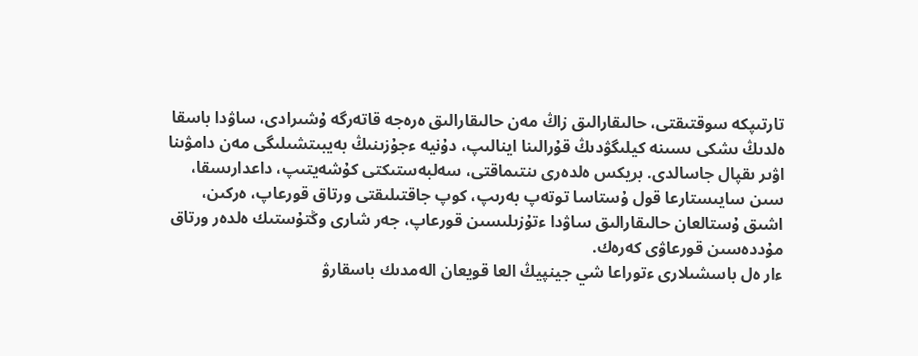تارتىپكە سوقتىقتى، حالىقارالىق زاڭ مەن حالىقارالىق ەرەجە قاتەرگە ۇشىرادى، ساۋدا باسقا ەلدىڭ ىشكى ىسىنە كيلىگۋدىڭ قۇرالىنا اينالىپ، دۇنيە ءجۇزىنىڭ بەيبىتشىلىگى مەن دامۋىنا اۋىر ىقپال جاسالدى. بريكس ەلدەرى ىنتىماقتى، سەلبەستىكتى كۇشەيتىپ، داعدارىسقا، سىن سايىستارعا قول ۇستاسا توتەپ بەرىپ، كوپ جاقتىلىقتى ورتاق قورعاپ، ەركىن، اشىق ۇستالعان حالىقارالىق ساۋدا ءتۇزىلىسىن قورعاپ، جەر شارى وڭتۇستىك ەلدەر ورتاق مۇددەسىن قورعاۋى كەرەك.
ءار ەل باسشىلارى ءتوراعا شي جينپيڭ العا قويعان الەمدىك باسقارۋ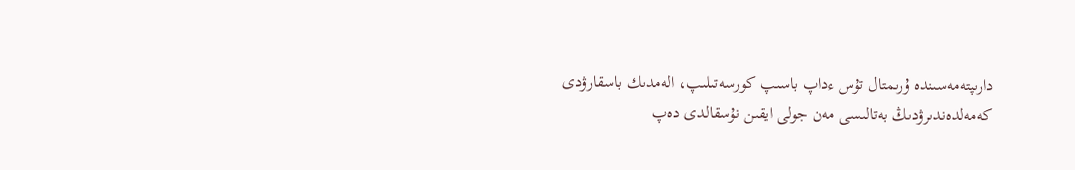دارىپتەمەسىندە ۇرىمتال تۇس ءداپ باسىپ كورسەتىلىپ، الەمدىك باسقارۋدى كەمەلدەندىرۋدىڭ بەتالىسى مەن جولى ايقىن نۇسقالدى دەپ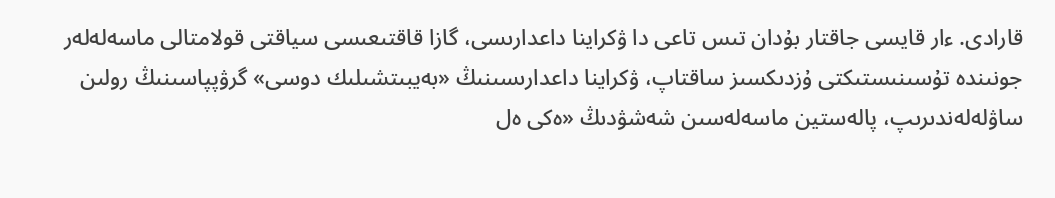قارادى. ءار قايسى جاقتار بۇدان تىس تاعى دا ۋكراينا داعدارىسى، گازا قاقتىعىسى سياقتى قولامتالى ماسەلەلەر جونىندە تۇسىنىستىكتى ۇزدىكسىز ساقتاپ، ۋكراينا داعدارىسىنىڭ «بەيبىتشىلىك دوسى» گرۋپپاسىنىڭ رولىن ساۋلەلەندىرىپ، پالەستين ماسەلەسىن شەشۋدىڭ «ەكى ەل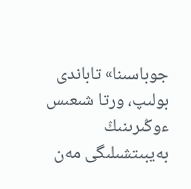جوباسىنا» تاباندى بولىپ، ورتا شىعىس ءوڭىرىنىڭ بەيبىتشىلىگى مەن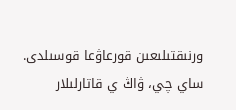ورنىقتىلىعىن قورعاۋعا قوسىلدى.
ساي چي، ۋاڭ ي قاتارلىلار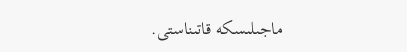ماجىلىسكە قاتىناستى.